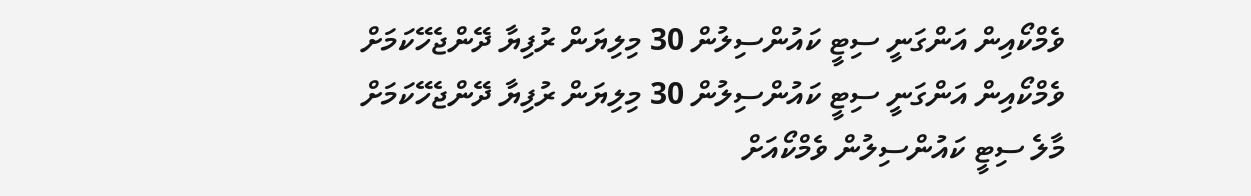ވެމްކޯއިން އަންގަނީ ސިޓީ ކައުންސިލުން 30 މިލިޔަން ރުފިޔާ ދޭންޖެހޭކަމަށް
ވެމްކޯއިން އަންގަނީ ސިޓީ ކައުންސިލުން 30 މިލިޔަން ރުފިޔާ ދޭންޖެހޭކަމަށް
މާލެ ސިޓީ ކައުންސިލުން ވެމްކޯއަށް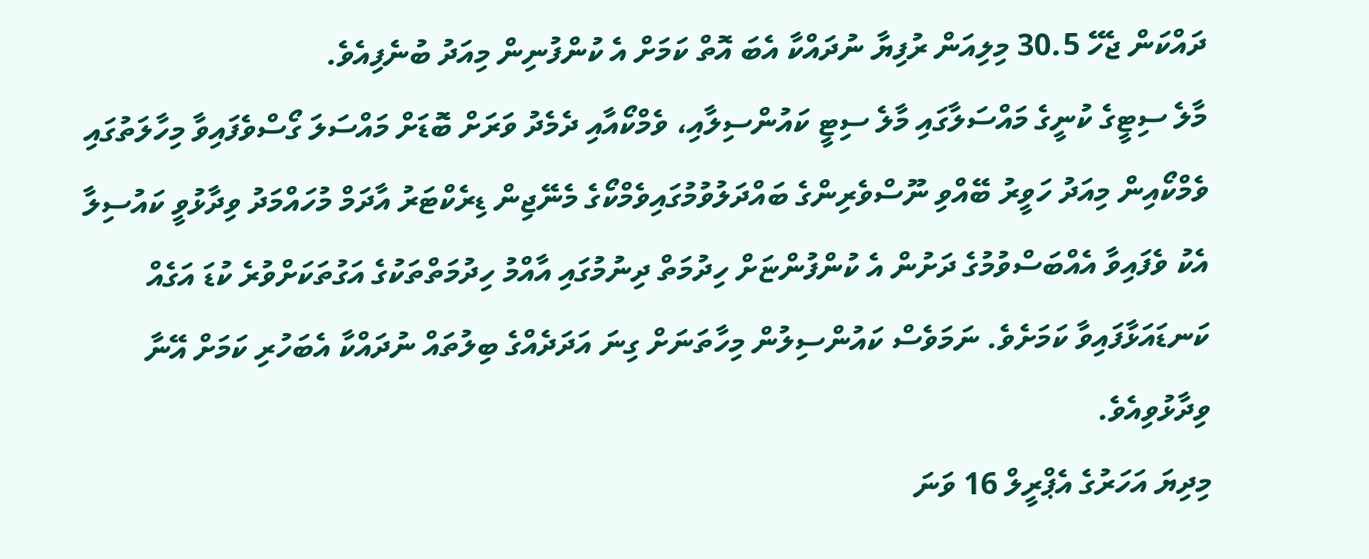ދައްކަން ޖެހޭ 30.5 މިލިއަން ރުފިޔާ ނުދައްކާ އެބަ އޮތް ކަމަށް އެ ކުންފުނިން މިއަދު ބުނެފިއެވެ.
މާލެ ސިޓީގެ ކުނީގެ މައްސަލާގައި މާލެ ސިޓީ ކައުންސިލާއި، ވެމްކޯއާއި ދެމެދު ވަރަށް ބޮޑަށް މައްސަލަ ގޯސްވެފައިވާ މިހާލަތުގައި ވެމްކޯއިން މިއަދު ހަވީރު ބޭއްވި ނޫސްވެރިންގެ ބައްދަލުވުމުގައިވެމްކޯގެ މެނޭޖިން ޑިރެކްޓަރު އާދަމް މުހައްމަދު ވިދާޅުވީ ކައުސިލާ އެކު ވެފައިވާ އެއްބަސްވުމުގެ ދަށުން އެ ކުންފުންޏަށް ހިދުމަތް ދިނުމުގައި އާއްމު ހިދުމަތްތަކުގެ އަގުތަކަށްވުރެ ކުޑަ އަގެއް ކަނޑައަޅާފައިވާ ކަމަށެވެ. ނަމަވެސް ކައުންސިލުން މިހާތަނަށް ގިނަ އަދަދެއްގެ ބިލުތައް ނުދައްކާ އެބަހުރި ކަމަށް އޭނާ ވިދާޅުވިއެވެ.
މިދިޔަ އަހަރުގެ އެޕްރީލް 16 ވަނަ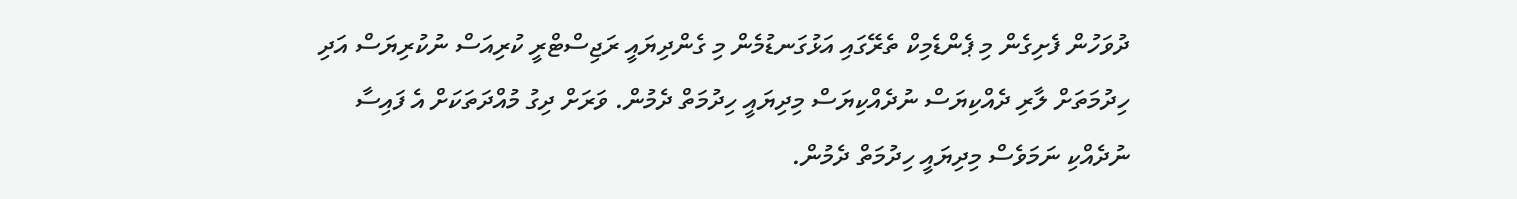ދުވަހުން ފެށިގެން މި ޕެންޑެމިކް ތެރޭގައި އަޅުގަނޑުމެން މި ގެންދިޔައީ ރަޖިސްޓްރީ ކުރިއަސް ނުކުރިޔަސް އަދި ހިދުމަތަށް ލާރި ދެއްކިޔަސް ނުދެއްކިޔަސް މިދިޔައީ ހިދުމަތް ދެމުން. ވަރަށް ދިގު މުއްދަތަކަށް އެ ފައިސާ ނުދެއްކި ނަމަވެސް މިދިޔައީ ހިދުމަތް ދެމުން.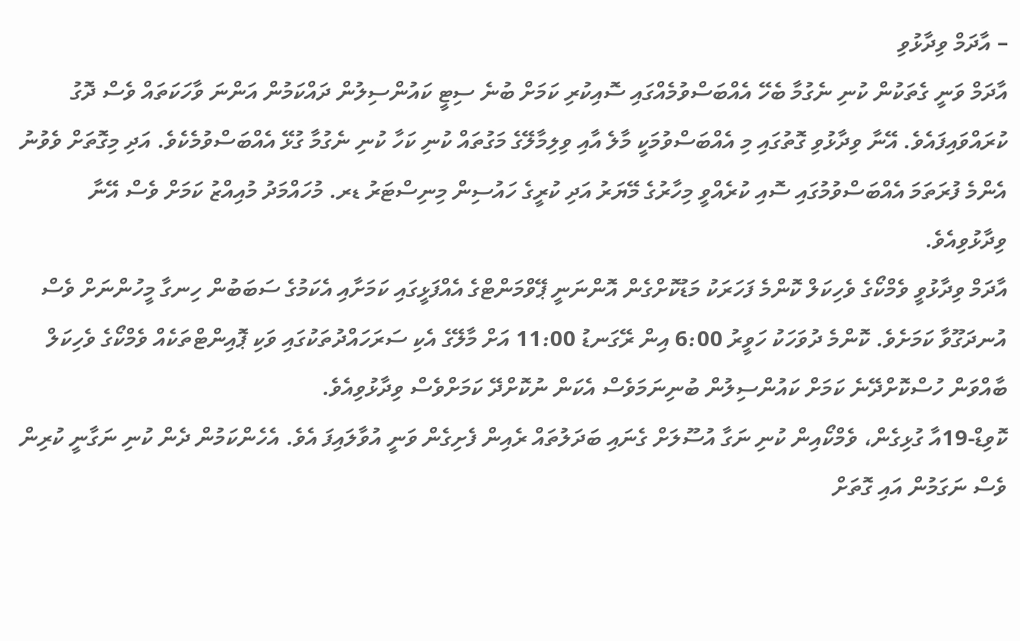– އާދަމް ވިދާޅުވި
އާދަމް ވަނީ ގެތަކުން ކުނި ނެގުމާ ބެހޭ އެއްބަސްވުމެއްގައި ސޮއިކުރި ކަމަށް ބުނެ ސިޓީ ކައުންސިލުން ދައްކަމުން އަންނަ ވާހަކަތައް ވެސް ދޮގު ކުރައްވައިފައެވެ. އޭނާ ވިދާޅުވި ގޮތުގައި މި އެއްބަސްވުމަކީ މާލެ އާއި ވިލިމާލޭގެ މަގުތައް ކުނި ކަހާ ކުނި ނެގުމާ ގުޅޭ އެއްބަސްވުމެކެވެ. އަދި މިގޮތަށް ވެވުނު އެންމެ ފުރަތަމަ އެއްބަސްވުމުގައި ސޮއި ކުރެއްވީ މިހާރުގެ މޭޔަރު އަދި ކުރީގެ ހައުސިން މިނިސްޓަރު ޑރ. މުހައްމަދު މުއިއްޒު ކަމަށް ވެސް އޭނާ ވިދާޅުވިއެވެ.
އާދަމް ވިދާޅުވީ ވެމްކޯގެ ވެހިކަލް ކޮންމެ ފަހަރަކު މަޑުކޮށްގެން އޮންނަނީ ޕޭވްމަންޓްގެ އެއްފަޅީގައި ކަމަށާއި އެކަމުގެ ސަބަބުން ހިނގާ މީހުންނަށް ވެސް އުނދަގޫވާ ކަމަށެވެ. ކޮންމެ ދުވަހަކު ހަވީރު 6:00 އިން ރޭގަނޑު 11:00 އަށް މާލޭގެ އެކި ސަރަހައްދުތަކުގައި ވަކި ޕޮއިންޓްތަކެއް ވެމްކޯގެ ވެހިކަލް ބާއްވަން ހުސްކޮށްދޭނެ ކަމަށް ކައުންސިލުން ބުނިނަމަވެސް އެކަން ނުކޮށްދޭ ކަމަށްވެސް ވިދާޅުވިއެވެ.
ކޮވިޑް-19އާ ގުޅިގެން، ވެމްކޯއިން ކުނި ނަގާ އުސޫލަށް ގެނައި ބަދަލުތައް ރެއިން ފެށިގެން ވަނީ އުވާލައިފަ އެވެ. އެހެންކަމުން ދެން ކުނި ނަގާނީ ކުރިން ވެސް ނަގަމުން އައި ގޮތަށް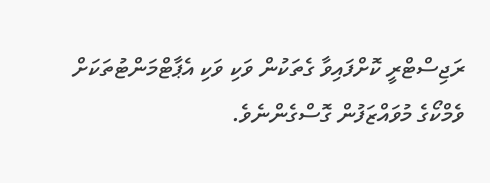ރަޖިސްޓްރީ ކޮށްފައިވާ ގެތަކުން ވަކި ވަކި އެޕާޓްމަންޓުތަކަށް ވެމްކޯގެ މުވައްޒަފުން ގޮސްގެންނެވެ.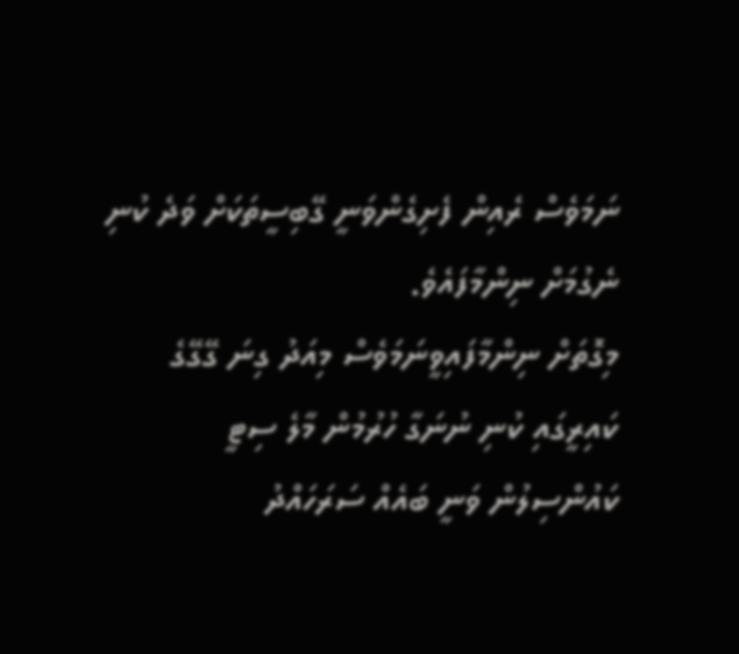ނަމަވެސް ރެއިން ފެށިގެންވަނީ ގޭބިސީތަކަށް ވަދެ ކުނި ނެގުމަށް ނިންމާފައެވެ.
މިގޮތަށް ނިންމާފައިވީނަމަވެސް މިއަދު ގިނަ ގޭގޭގެ ކައިރީގައި ކުނި ނުނަގާ ހުރުމުން މާލެ ސިޓީ ކައުންސިލުން ވަނީ ބައެއް ސަރަހައްދު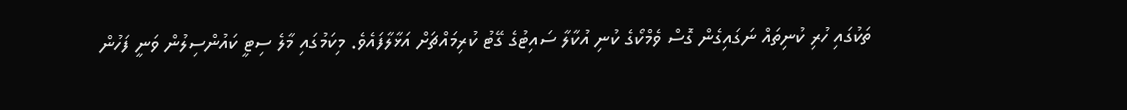ތަކުގައި ހުރި ކުނިތައް ނަގައިގެން ގޮސް ވެމްކޯގެ ކުނި އުކާލާ ސައިޓުގެ ގޭޓު ކުރިމައްޗަށް އަޅާލާފައެވެ. މިކަމުގައި މާލެ ސިޓީ ކައުންސިލުން ވަނީ ފަހުން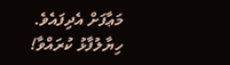މަޢާފަށް އެދިފައެވެ.
ހިޔާލުފާޅު ކުރައްވާ!